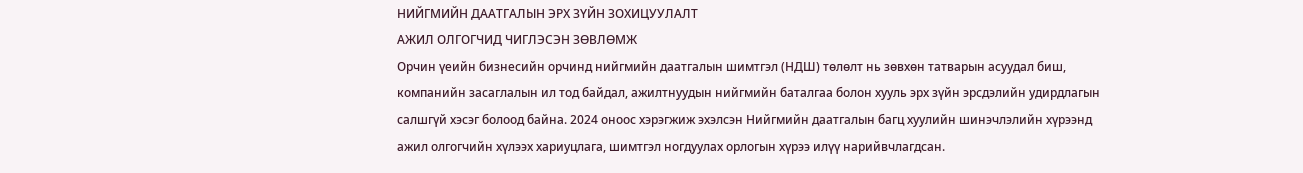НИЙГМИЙН ДААТГАЛЫН ЭРХ ЗҮЙН ЗОХИЦУУЛАЛТ
АЖИЛ ОЛГОГЧИД ЧИГЛЭСЭН ЗӨВЛӨМЖ
Орчин үеийн бизнесийн орчинд нийгмийн даатгалын шимтгэл (НДШ) төлөлт нь зөвхөн татварын асуудал биш, компанийн засаглалын ил тод байдал, ажилтнуудын нийгмийн баталгаа болон хууль эрх зүйн эрсдэлийн удирдлагын салшгүй хэсэг болоод байна. 2024 оноос хэрэгжиж эхэлсэн Нийгмийн даатгалын багц хуулийн шинэчлэлийн хүрээнд ажил олгогчийн хүлээх хариуцлага, шимтгэл ногдуулах орлогын хүрээ илүү нарийвчлагдсан.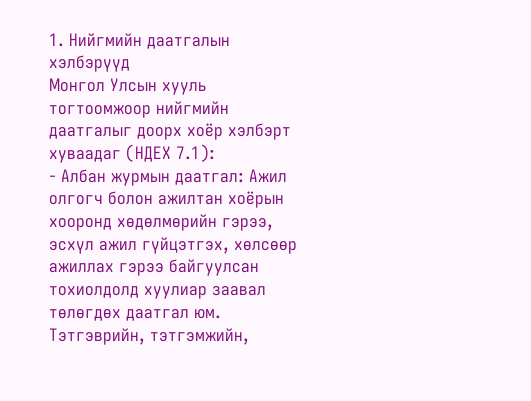1. Нийгмийн даатгалын хэлбэрүүд
Монгол Улсын хууль тогтоомжоор нийгмийн даатгалыг доорх хоёр хэлбэрт хуваадаг (НДЕХ 7.1):
- Албан журмын даатгал: Ажил олгогч болон ажилтан хоёрын хооронд хөдөлмөрийн гэрээ, эсхүл ажил гүйцэтгэх, хөлсөөр ажиллах гэрээ байгуулсан тохиолдолд хуулиар заавал төлөгдөх даатгал юм. Тэтгэврийн, тэтгэмжийн,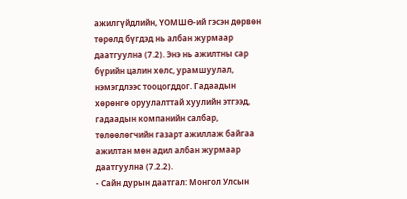ажилгүйдлийн, ҮОМШӨ-ий гэсэн дөрвөн төрөлд бүгдэд нь албан журмаар даатгуулна (7.2). Энэ нь ажилтны сар бүрийн цалин хөлс, урамшуулал, нэмэгдлээс тооцогддог. Гадаадын хөрөнгө оруулалттай хуулийн этгээд, гадаадын компанийн салбар, төлөөлөгчийн газарт ажиллаж байгаа ажилтан мөн адил албан журмаар даатгуулна (7.2.2).
- Сайн дурын даатгал: Монгол Улсын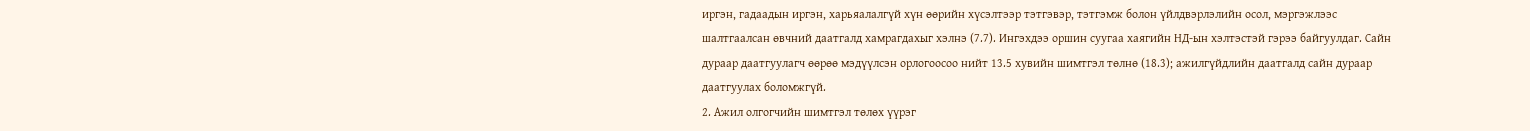иргэн, гадаадын иргэн, харьяалалгүй хүн өөрийн хүсэлтээр тэтгэвэр, тэтгэмж болон үйлдвэрлэлийн осол, мэргэжлээс шалтгаалсан өвчний даатгалд хамрагдахыг хэлнэ (7.7). Ингэхдээ оршин суугаа хаягийн НД-ын хэлтэстэй гэрээ байгуулдаг. Сайн дураар даатгуулагч өөрөө мэдүүлсэн орлогоосоо нийт 13.5 хувийн шимтгэл төлнө (18.3); ажилгүйдлийн даатгалд сайн дураар даатгуулах боломжгүй.
2. Ажил олгогчийн шимтгэл төлөх үүрэг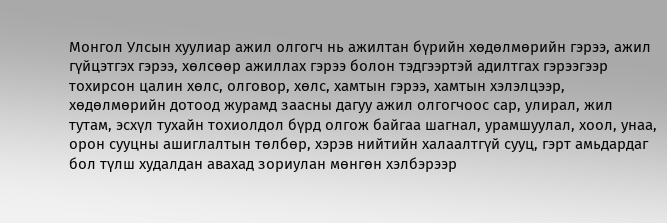Монгол Улсын хуулиар ажил олгогч нь ажилтан бүрийн хөдөлмөрийн гэрээ, ажил гүйцэтгэх гэрээ, хөлсөөр ажиллах гэрээ болон тэдгээртэй адилтгах гэрээгээр тохирсон цалин хөлс, олговор, хөлс, хамтын гэрээ, хамтын хэлэлцээр, хөдөлмөрийн дотоод журамд заасны дагуу ажил олгогчоос сар, улирал, жил тутам, эсхүл тухайн тохиолдол бүрд олгож байгаа шагнал, урамшуулал, хоол, унаа, орон сууцны ашиглалтын төлбөр, хэрэв нийтийн халаалтгүй сууц, гэрт амьдардаг бол түлш худалдан авахад зориулан мөнгөн хэлбэрээр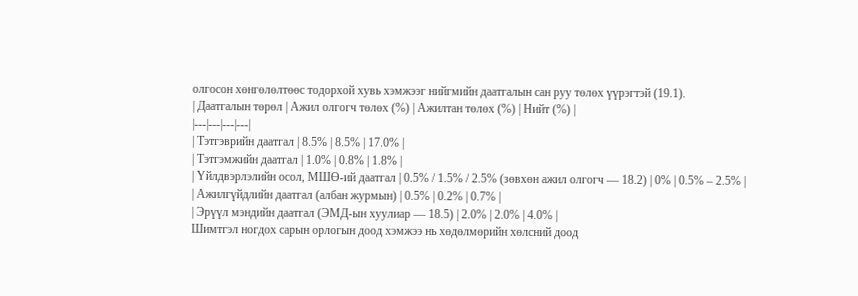олгосон хөнгөлөлтөөс тодорхой хувь хэмжээг нийгмийн даатгалын сан руу төлөх үүрэгтэй (19.1).
| Даатгалын төрөл | Ажил олгогч төлөх (%) | Ажилтан төлөх (%) | Нийт (%) |
|---|---|---|---|
| Тэтгэврийн даатгал | 8.5% | 8.5% | 17.0% |
| Тэтгэмжийн даатгал | 1.0% | 0.8% | 1.8% |
| Үйлдвэрлэлийн осол, МШӨ-ий даатгал | 0.5% / 1.5% / 2.5% (зөвхөн ажил олгогч — 18.2) | 0% | 0.5% – 2.5% |
| Ажилгүйдлийн даатгал (албан журмын) | 0.5% | 0.2% | 0.7% |
| Эрүүл мэндийн даатгал (ЭМД-ын хуулиар — 18.5) | 2.0% | 2.0% | 4.0% |
Шимтгэл ногдох сарын орлогын доод хэмжээ нь хөдөлмөрийн хөлсний доод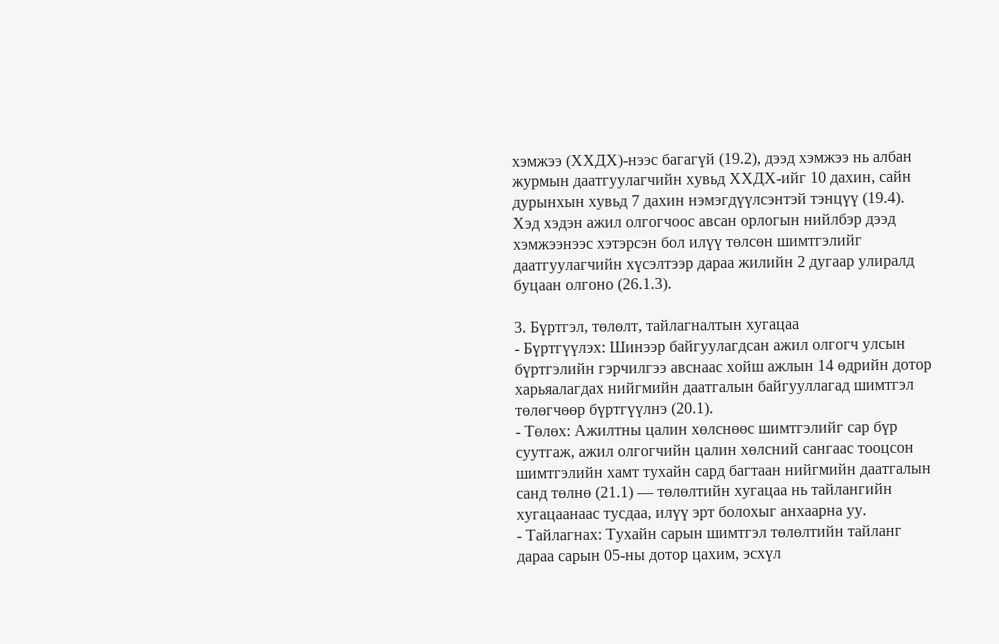хэмжээ (ХХДХ)-нээс багагүй (19.2), дээд хэмжээ нь албан журмын даатгуулагчийн хувьд ХХДХ-ийг 10 дахин, сайн дурынхын хувьд 7 дахин нэмэгдүүлсэнтэй тэнцүү (19.4). Хэд хэдэн ажил олгогчоос авсан орлогын нийлбэр дээд хэмжээнээс хэтэрсэн бол илүү төлсөн шимтгэлийг даатгуулагчийн хүсэлтээр дараа жилийн 2 дугаар улиралд буцаан олгоно (26.1.3).

3. Бүртгэл, төлөлт, тайлагналтын хугацаа
- Бүртгүүлэх: Шинээр байгуулагдсан ажил олгогч улсын бүртгэлийн гэрчилгээ авснаас хойш ажлын 14 өдрийн дотор харьяалагдах нийгмийн даатгалын байгууллагад шимтгэл төлөгчөөр бүртгүүлнэ (20.1).
- Төлөх: Ажилтны цалин хөлснөөс шимтгэлийг сар бүр суутгаж, ажил олгогчийн цалин хөлсний сангаас тооцсон шимтгэлийн хамт тухайн сард багтаан нийгмийн даатгалын санд төлнө (21.1) — төлөлтийн хугацаа нь тайлангийн хугацаанаас тусдаа, илүү эрт болохыг анхаарна уу.
- Тайлагнах: Тухайн сарын шимтгэл төлөлтийн тайланг дараа сарын 05-ны дотор цахим, эсхүл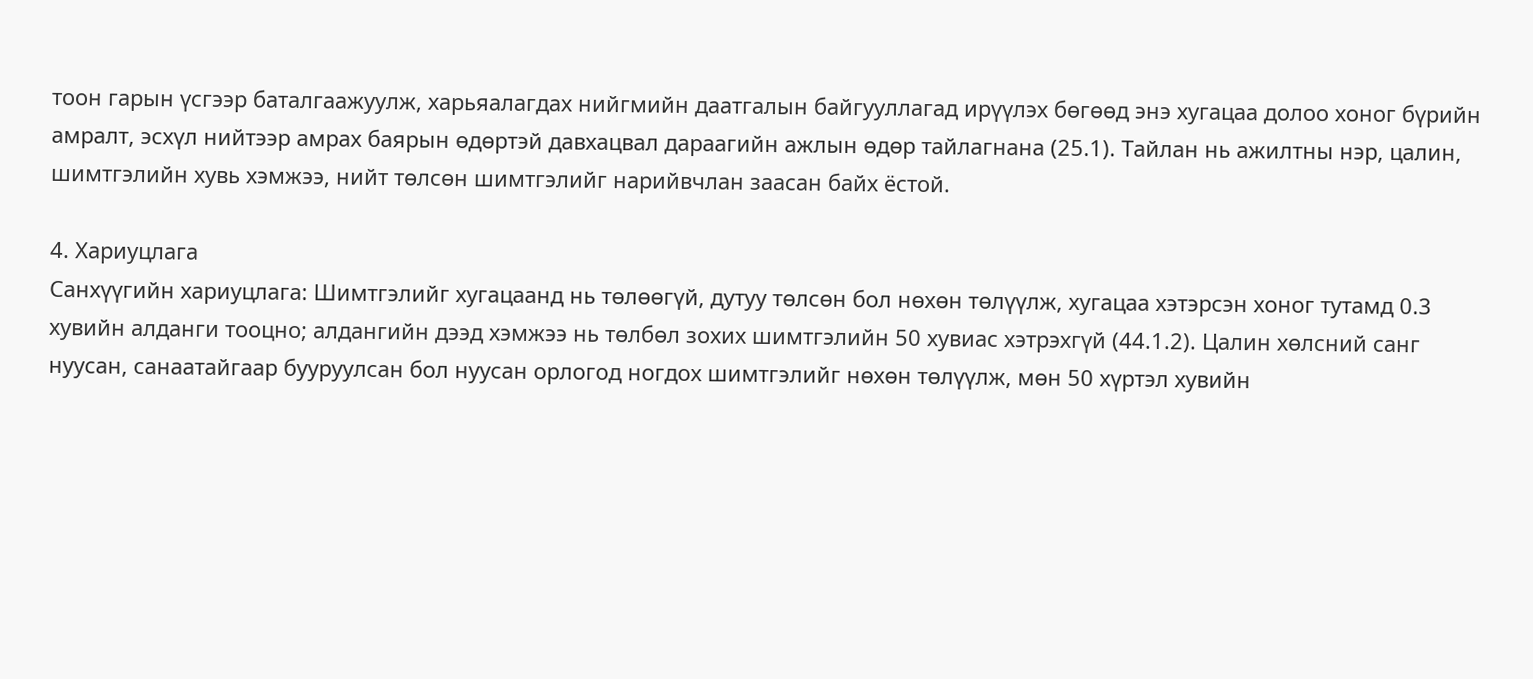тоон гарын үсгээр баталгаажуулж, харьяалагдах нийгмийн даатгалын байгууллагад ирүүлэх бөгөөд энэ хугацаа долоо хоног бүрийн амралт, эсхүл нийтээр амрах баярын өдөртэй давхацвал дараагийн ажлын өдөр тайлагнана (25.1). Тайлан нь ажилтны нэр, цалин, шимтгэлийн хувь хэмжээ, нийт төлсөн шимтгэлийг нарийвчлан заасан байх ёстой.

4. Хариуцлага
Санхүүгийн хариуцлага: Шимтгэлийг хугацаанд нь төлөөгүй, дутуу төлсөн бол нөхөн төлүүлж, хугацаа хэтэрсэн хоног тутамд 0.3 хувийн алданги тооцно; алдангийн дээд хэмжээ нь төлбөл зохих шимтгэлийн 50 хувиас хэтрэхгүй (44.1.2). Цалин хөлсний санг нуусан, санаатайгаар бууруулсан бол нуусан орлогод ногдох шимтгэлийг нөхөн төлүүлж, мөн 50 хүртэл хувийн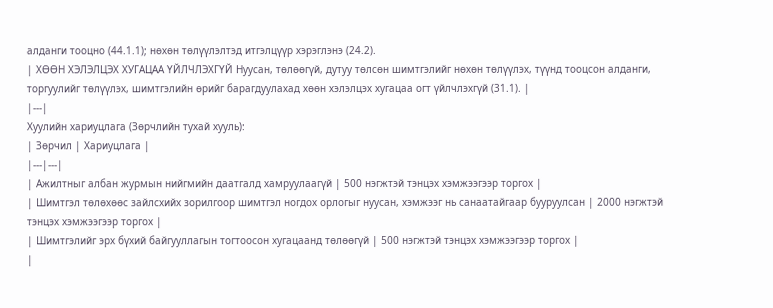алданги тооцно (44.1.1); нөхөн төлүүлэлтэд итгэлцүүр хэрэглэнэ (24.2).
| ХӨӨН ХЭЛЭЛЦЭХ ХУГАЦАА ҮЙЛЧЛЭХГҮЙ Нуусан, төлөөгүй, дутуу төлсөн шимтгэлийг нөхөн төлүүлэх, түүнд тооцсон алданги, торгуулийг төлүүлэх, шимтгэлийн өрийг барагдуулахад хөөн хэлэлцэх хугацаа огт үйлчлэхгүй (31.1). |
|---|
Хуулийн хариуцлага (Зөрчлийн тухай хууль):
| Зөрчил | Хариуцлага |
|---|---|
| Ажилтныг албан журмын нийгмийн даатгалд хамруулаагүй | 500 нэгжтэй тэнцэх хэмжээгээр торгох |
| Шимтгэл төлөхөөс зайлсхийх зорилгоор шимтгэл ногдох орлогыг нуусан, хэмжээг нь санаатайгаар бууруулсан | 2000 нэгжтэй тэнцэх хэмжээгээр торгох |
| Шимтгэлийг эрх бүхий байгууллагын тогтоосон хугацаанд төлөөгүй | 500 нэгжтэй тэнцэх хэмжээгээр торгох |
|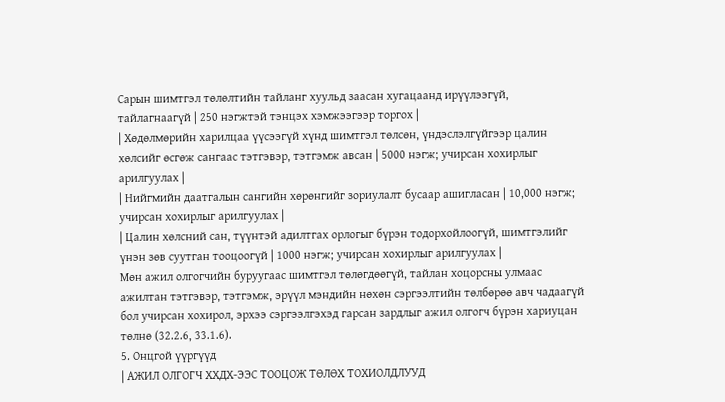Сарын шимтгэл төлөлтийн тайланг хуульд заасан хугацаанд ирүүлээгүй, тайлагнаагүй | 250 нэгжтэй тэнцэх хэмжээгээр торгох |
| Хөдөлмөрийн харилцаа үүсээгүй хүнд шимтгэл төлсөн, үндэслэлгүйгээр цалин хөлсийг өсгөж сангаас тэтгэвэр, тэтгэмж авсан | 5000 нэгж; учирсан хохирлыг арилгуулах |
| Нийгмийн даатгалын сангийн хөрөнгийг зориулалт бусаар ашигласан | 10,000 нэгж; учирсан хохирлыг арилгуулах |
| Цалин хөлсний сан, түүнтэй адилтгах орлогыг бүрэн тодорхойлоогүй, шимтгэлийг үнэн зөв суутган тооцоогүй | 1000 нэгж; учирсан хохирлыг арилгуулах |
Мөн ажил олгогчийн буруугаас шимтгэл төлөгдөөгүй, тайлан хоцорсны улмаас ажилтан тэтгэвэр, тэтгэмж, эрүүл мэндийн нөхөн сэргээлтийн төлбөрөө авч чадаагүй бол учирсан хохирол, эрхээ сэргээлгэхэд гарсан зардлыг ажил олгогч бүрэн хариуцан төлнө (32.2.6, 33.1.6).
5. Онцгой үүргүүд
| АЖИЛ ОЛГОГЧ ХХДХ-ЭЭС ТООЦОЖ ТӨЛӨХ ТОХИОЛДЛУУД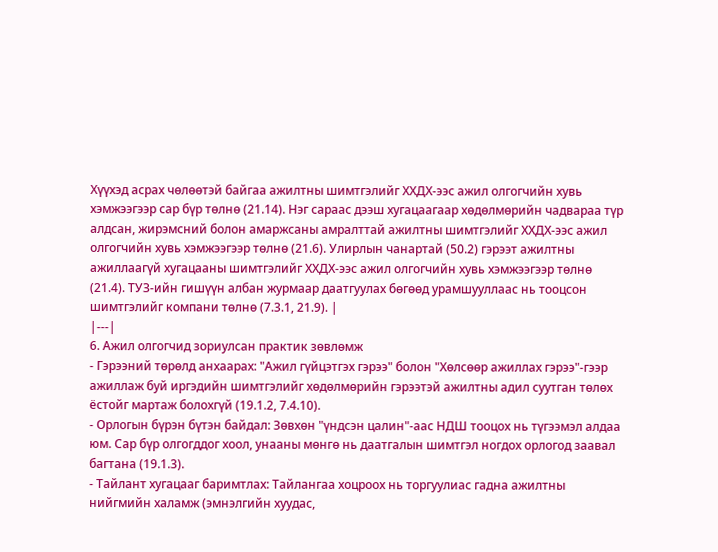Хүүхэд асрах чөлөөтэй байгаа ажилтны шимтгэлийг ХХДХ-ээс ажил олгогчийн хувь хэмжээгээр сар бүр төлнө (21.14). Нэг сараас дээш хугацаагаар хөдөлмөрийн чадвараа түр алдсан, жирэмсний болон амаржсаны амралттай ажилтны шимтгэлийг ХХДХ-ээс ажил олгогчийн хувь хэмжээгээр төлнө (21.6). Улирлын чанартай (50.2) гэрээт ажилтны ажиллаагүй хугацааны шимтгэлийг ХХДХ-ээс ажил олгогчийн хувь хэмжээгээр төлнө (21.4). ТУЗ-ийн гишүүн албан журмаар даатгуулах бөгөөд урамшууллаас нь тооцсон шимтгэлийг компани төлнө (7.3.1, 21.9). |
|---|
6. Ажил олгогчид зориулсан практик зөвлөмж
- Гэрээний төрөлд анхаарах: "Ажил гүйцэтгэх гэрээ" болон "Хөлсөөр ажиллах гэрээ"-гээр ажиллаж буй иргэдийн шимтгэлийг хөдөлмөрийн гэрээтэй ажилтны адил суутган төлөх ёстойг мартаж болохгүй (19.1.2, 7.4.10).
- Орлогын бүрэн бүтэн байдал: Зөвхөн "үндсэн цалин"-аас НДШ тооцох нь түгээмэл алдаа юм. Сар бүр олгогддог хоол, унааны мөнгө нь даатгалын шимтгэл ногдох орлогод заавал багтана (19.1.3).
- Тайлант хугацааг баримтлах: Тайлангаа хоцроох нь торгуулиас гадна ажилтны нийгмийн халамж (эмнэлгийн хуудас,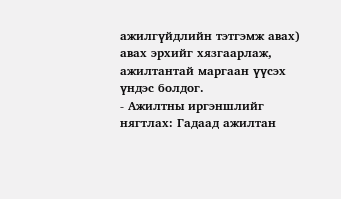ажилгүйдлийн тэтгэмж авах) авах эрхийг хязгаарлаж, ажилтантай маргаан үүсэх үндэс болдог.
- Ажилтны иргэншлийг нягтлах: Гадаад ажилтан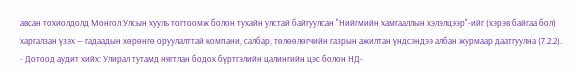авсан тохиолдолд Монгол Улсын хууль тогтоомж болон тухайн улстай байгуулсан "Нийгмийн хамгааллын хэлэлцээр"-ийг (хэрэв байгаа бол) харгалзан үзэх — гадаадын хөрөнгө оруулалттай компани, салбар, төлөөлөгчийн газрын ажилтан үндсэндээ албан журмаар даатгуулна (7.2.2).
- Дотоод аудит хийх: Улирал тутамд нягтлан бодох бүртгэлийн цалингийн цэс болон НД-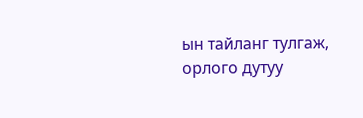ын тайланг тулгаж, орлого дутуу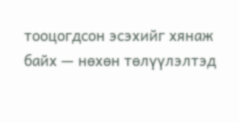тооцогдсон эсэхийг хянаж байх — нөхөн төлүүлэлтэд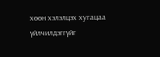хөөн хэлэлцэх хугацаа үйлчилдэггүйг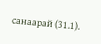санаарай (31.1).